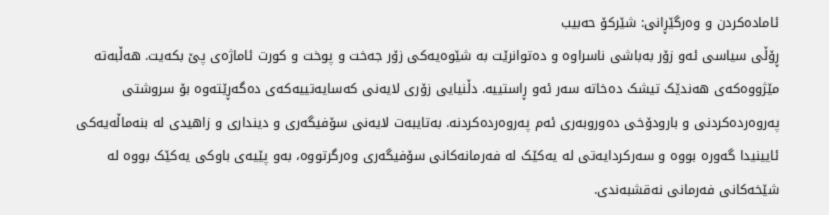ئامادەکردن و وەرگێڕانی: شێرکۆ حەبیب
ڕۆڵی سیاسی ئەو زۆر بەباشی ناسراوە و دەتوانرێت بە شێوەیەکی زۆر جەخت و پوخت و کورت ئاماژەی پێ بکەیت. هەڵبەتە مێژووەکەی هەندێک تیشک دەخاتە سەر ئەو ڕاستییە. دڵنیایی زۆری لایەنی کەسایەتییەکەی دەگەڕێتەوە بۆ سروشتی پەروەردەکردنی و بارودۆخی دەوروبەری ئەم پەروەردەکردنە. بەتایبەت لایەنی سۆفیگەری و دینداری و زاهیدی لە بنەماڵەیەکی ئایینیدا گەورە بووە و سەرکردایەتی لە یەکێک لە فەرمانەکانی سۆفیگەری وەرگرتووە، بەو پێیەی باوکی یەکێک بووە لە شێخەکانی فەرمانی نەقشبەندی.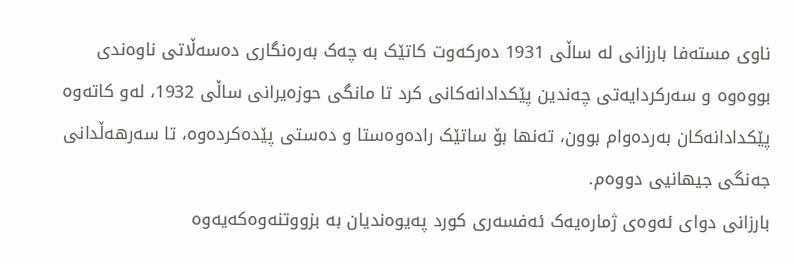ناوی مستەفا بارزانی لە ساڵی 1931 دەرکەوت کاتێک بە چەک بەرەنگاری دەسەڵاتی ناوەندی بووەوە و سەرکردایەتی چەندین پێکدادانەکانی کرد تا مانگی حوزەیرانی ساڵی 1932، لەو کاتەوە پێکدادانەکان بەردەوام بوون، تەنها بۆ ساتێک رادەوەستا و دەستی پێدەکردەوە، تا سەرهەڵدانی جەنگی جیهانیی دووەم.
بارزانی دوای ئەوەی ژمارەیەک ئەفسەری کورد پەیوەندیان بە بزووتنەوەکەیەوە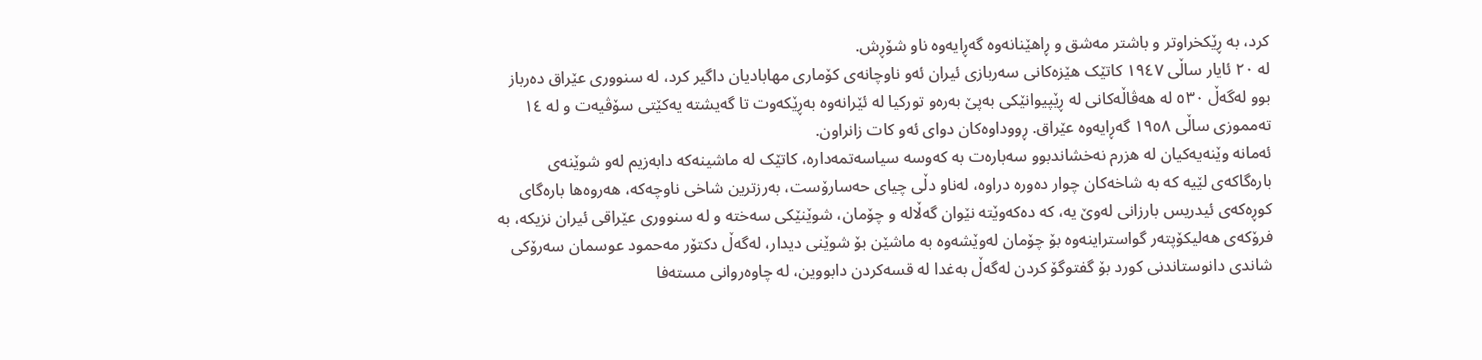کرد، بە ڕێکخراوتر و باشتر مەشق و ڕاهێنانەوە گەڕایەوە ناو شۆڕش.
لە ٢٠ ئایار ساڵی ١٩٤٧ کاتێک هێزەکانی سەربازی ئیران ئەو ناوچانەی کۆماری مهابادیان داگیر کرد، لە سنووری عێراق دەرباز بوو لەگەڵ ٥٣٠ لە هەڤاڵەکانی لە ڕێپیوانێکی بەپێ بەرەو تورکیا لە ئێرانەوە بەڕێکەوت تا گەیشتە یەکێتی سۆڤیەت و لە ١٤ تەمموزی ساڵی ١٩٥٨ گەڕایەوە عێراق. ڕووداوەکان دوای ئەو کات زانراون.
ئەمانە وێنەیەکیان لە هزرم نەخشاندبوو سەبارەت بە کەوسە سیاسەتمەدارە، کاتێک لە ماشینەکە دابەزیم لەو شوێنەی بارەگاکەی لێیە کە بە شاخەکان چوار دەورە دراوە، لەناو دڵی چیای حەسارۆست، بەرزترین شاخی ناوچەکە، هەروەها بارەگای کوڕەکەی ئیدریس بارزانی لەوێ یە، کە دەکەوێتە نێوان گەڵالە و چۆمان، شوێنێکی سەختە و لە سنووری عێراقی ئیران نزیکە، بە فرۆکەی هەلیکۆپتەر گواستراینەوە بۆ چۆمان لەوێشەوە بە ماشێن بۆ شوێنی دیدار، لەگەڵ دکتۆر مەحمود عوسمان سەرۆکی شاندی دانوستاندنی کورد بۆ گفتوگۆ کردن لەگەڵ بەغدا لە قسەکردن دابووین، لە چاوەروانی مستەفا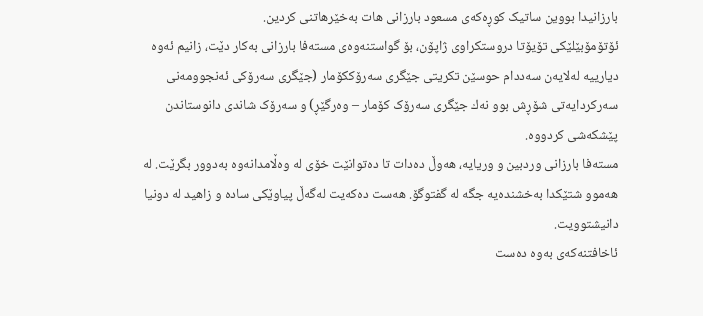بارزانیدا بووین ساتیک کوڕەکەی مسعود بارزانی هات بەخێرهاتنی کردین.
ئۆتۆمۆبێلێکی تۆیۆتا دروستکراوی ژاپۆن، بۆ گواستنەوەی مستەفا بارزانی بەکار دێت، زانیم ئەوە دیارییە لەلایەن سەددام حوسێن تکریتی جێگری سەرۆککۆمار (جێگری سەرۆکی ئەنجوومەنی سەرکردایەتی شۆڕش بوو نەك جێگری سەرۆک کۆمار – وەرگێڕ) و سەرۆک شاندی دانوستاندن پێشکەشی کردووە.
مستەفا بارزانی وردبین و وریایە، هەوڵ دەدات تا دەتوانێت خۆی لە وەڵامدانەوە بەدوور بگرێت. لە هەموو شتێکدا بەخشندەیە جگە لە گفتوگۆ. هەست دەکەیت لەگەڵ پیاوێکی سادە و زاهید لە دونیا دانیشتوویت.
ئاخافتنەکەی بەوە دەست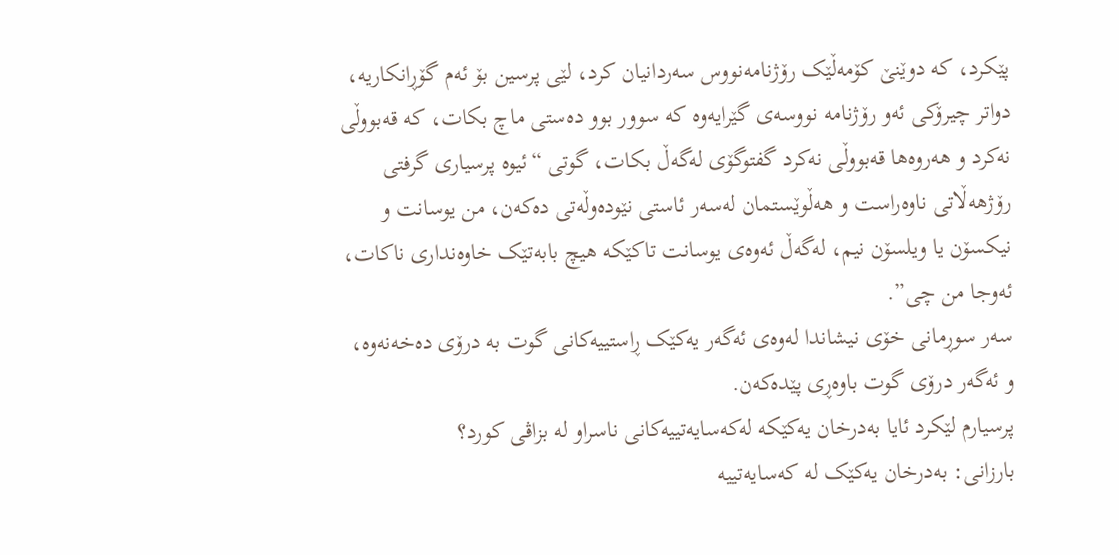پێکرد، کە دوێنێ کۆمەڵێک رۆژنامەنووس سەردانیان کرد، لێی پرسین بۆ ئەم گۆڕانکاریە، دواتر چیرۆکی ئەو رۆژنامە نووسەی گێرایەوە کە سوور بوو دەستی ماچ بکات، کە قەبووڵی نەکرد و هەروەها قەبووڵی نەکرد گفتوگۆی لەگەڵ بکات، گوتی “ئیوە پرسیاری گرفتی رۆژهەڵاتی ناوەراست و هەڵوێستمان لەسەر ئاستی نێودەوڵەتی دەکەن، من یوسانت و نیکسۆن یا ویلسۆن نیم، لەگەڵ ئەوەی یوسانت تاکێکە هیچ بابەتێک خاوەنداری ناکات، ئەوجا من چی”.
سەر سوڕمانی خۆی نیشاندا لەوەی ئەگەر یەکێک ڕاستییەکانی گوت بە درۆی دەخەنەوە، و ئەگەر درۆی گوت باوەڕی پێدەکەن.
پرسیارم لێکرد ئایا بەدرخان یەکێکە لەکەسایەتییەکانی ناسراو لە بزاڤی کورد؟
بارزانی: بەدرخان یەکێک لە کەسایەتییە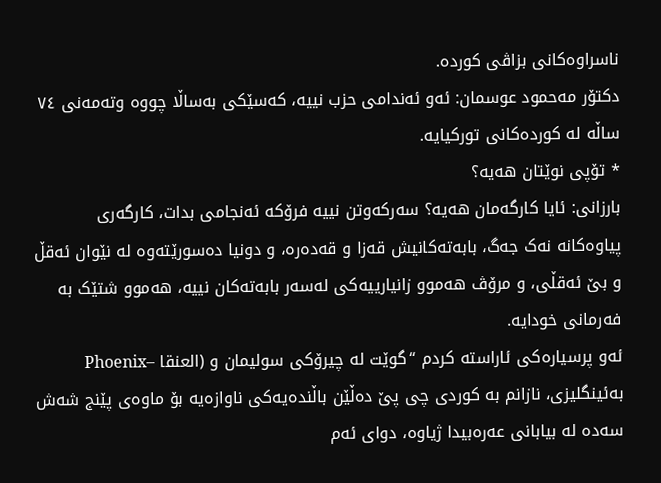ناسراوەکانی بزاڤی کوردە.
دکتۆر مەحمود عوسمان: ئەو ئەندامی حزب نییە، کەسێکی بەساڵا چووە وتەمەنی ٧٤ ساڵە لە کوردەکانی تورکیایە.
* تۆپی نوێتان هەیە؟
بارزانی: ئایا کارگەمان هەیە؟ سەرکەوتن نییە فرۆکە ئەنجامی بدات، کارگەری پیاوەکانە نەک جەگ، بابەتەکانیش قەزا و قەدەرە، و دونیا دەسورێتەوە لە نێوان ئەقڵ و بێ ئەقڵی، و مرۆڤ هەموو زانیارییەکی لەسەر بابەتەکان نییە، هەموو شتێک بە فەرمانی خودایە.
ئەو پرسیارەکی ئاراستە کردم “گوێت لە چیرۆکی سولیمان و (العنقا –Phoenix بەئینگلیزی، نازانم بە کوردی چی پێ دەڵێن باڵندەیەکی ناوازەیە بۆ ماوەی پێنج شەش سەدە لە بیابانی عەرەبیدا ژیاوە، دوای ئەم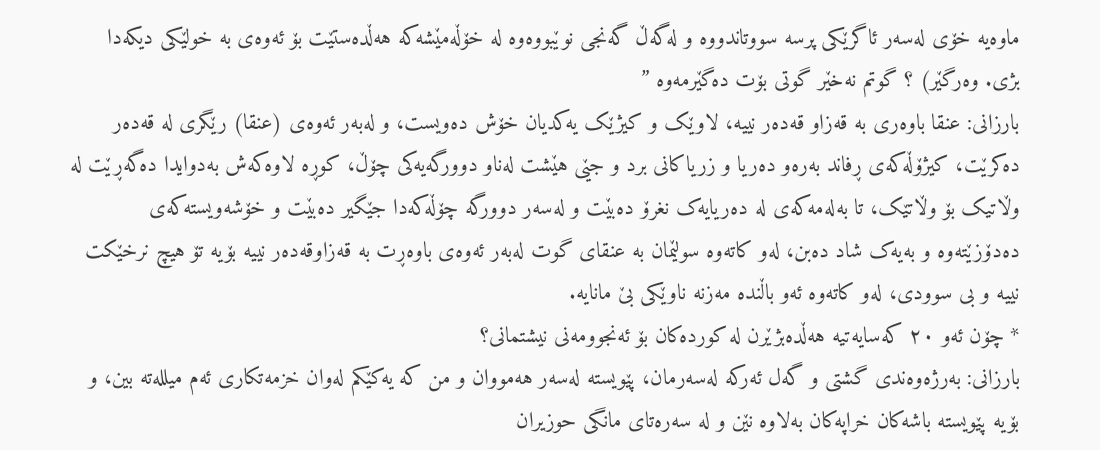ماوەیە خۆی لەسەر ئاگرێکی پرسە سووتاندووە و لەگەڵ گەنجی نوێبووەوە لە خۆڵەمێشەکە هەڵدەستێت بۆ ئەوەی بە خولێکی دیکەدا بژی. وەرگێر) ؟ گوتم نەخێر گوتی بۆت دەگێرمەوە ”
بارزانی: عنقا باوەری بە قەزاو قەدەر نییە، لاوێک و کیژێک یەکدیان خۆش دەویست، و لەبەر ئەوەی (عنقا) رێگری لە قەدەر دەکرێت، کیژۆڵەکەی ڕفاند بەرەو دەریا و زریاکانی برد و جێی هێشت لەناو دوورگەیەکی چۆڵ، کوڕە لاوەکەش بەدوایدا دەگەڕێت لە وڵاتیک بۆ وڵاتێک، تا بەلەمەکەی لە دەریایەک نغرۆ دەبێت و لەسەر دوورگە چۆڵەکەدا جێگیر دەبێت و خۆشەویستەکەی دەدۆزێتەوە و بەیەک شاد دەبن، لەو کاتەوە سولێمان بە عنقای گوت لەبەر ئەوەی باوەڕت بە قەزاوقەدەر نییە بۆیە تۆ هیچ نرخێکت نییە و بی سوودی، لەو کاتەوە ئەو باڵندە مەزنە ناوێکی بێ مانایە.
* چۆن ئەو ٢٠ کەسایەتیە هەڵدەبژێرن لە کوردەکان بۆ ئەنجوومەنی نیشتمانی؟
بارزانی: بەرژەوەندی گشتی و گەل ئەرکە لەسەرمان، پێویستە لەسەر هەمووان و من کە یەکێکم لەوان خزمەتکاری ئەم میللەتە بین، و بۆیە پێویستە باشەکان خراپەکان بەلاوە نێن و لە سەرەتای مانگی حوزیران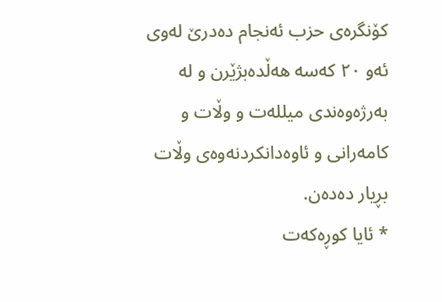کۆنگرەی حزب ئەنجام دەدرێ لەوی ئەو ٢٠ کەسە هەڵدەبژێرن و لە بەرژەوەندی میللەت و وڵات و کامەرانی و ئاوەدانکردنەوەی وڵات بڕیار دەدەن.
* ئایا کوڕەکەت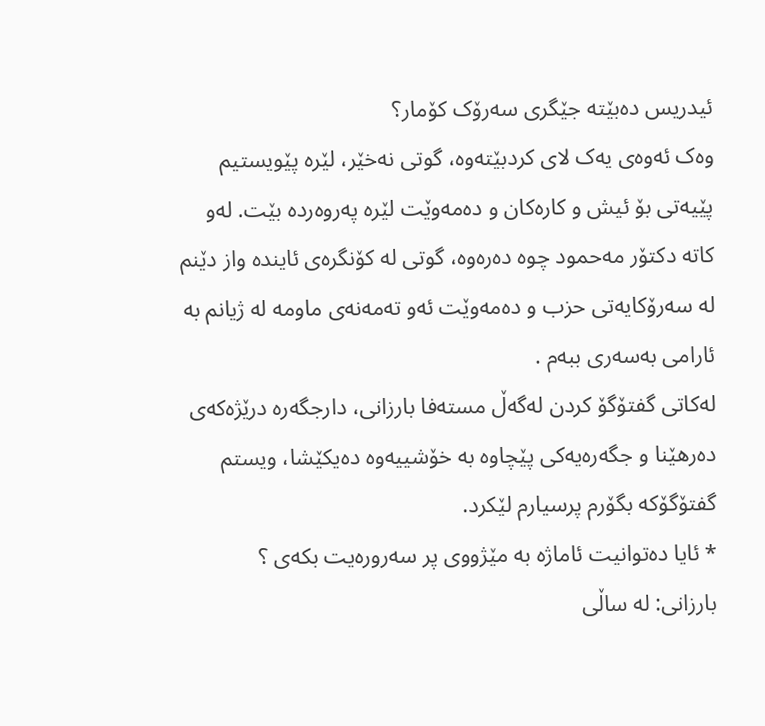ئیدریس دەبێتە جێگری سەرۆک کۆمار؟
وەک ئەوەی یەک لای کردبێتەوە، گوتی نەخێر، لێرە پێویستیم پێیەتی بۆ ئیش و کارەکان و دەمەوێت لێرە پەروەردە بێت. لەو کاتە دکتۆر مەحمود چوە دەرەوە، گوتی لە کۆنگرەی ئایندە واز دێنم لە سەرۆکایەتی حزب و دەمەوێت ئەو تەمەنەی ماومە لە ژیانم بە ئارامی بەسەری ببەم .
لەکاتی گفتۆگۆ کردن لەگەڵ مستەفا بارزانی، دارجگەرە درێژەکەی دەرهێنا و جگەرەیەکی پێچاوە بە خۆشییەوە دەیکێشا، ویستم گفتۆگۆکە بگۆرم پرسیارم لێکرد.
* ئایا دەتوانیت ئاماژە بە مێژووی پر سەرورەیت بکەی ؟
بارزانی: لە ساڵی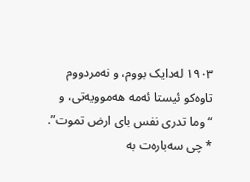١٩٠٣ لەدایک بووم، و نەمردووم تاوەکو ئیستا ئەمە هەموویەتی، و “وما تدری نفس بای ارض تموت”.
* چی سەبارەت بە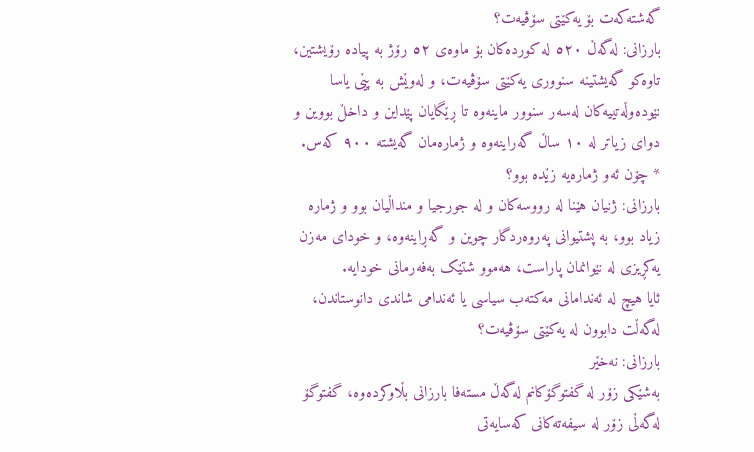گەشتەکەت بۆ یەکێتی سۆڤیەت؟
بارزانی: لەگەڵ ٥٢٠ لە کوردەکان بۆ ماوەی ٥٢ رۆژ بە پیادە رۆیشتین، تاوەکو گەیشتینە سنووری یەکێتی سۆڤیەت، و لەوێش بە پێی یاسا نێودەوڵەتییەکان لەسەر سنوور ماینەوە تا ڕێگایان پێداین و داخڵ بووین و دوای زیاتر لە ١٠ ساڵ گەراینەوە و ژمارەمان گەیشتە ٩٠٠ کەس.
* چۆن ئەو ژمارەیە زێدە بوو؟
بارزانی: ژنیان هێنا لە رووسەکان و لە جورجیا و منداڵیان بوو و ژمارە زیاد بوو، بە پشتیوانی پەروەردگار چوین و گەڕاینەوە، و خودای مەزن یەکڕیزی لە نێوانمان پاراست، هەموو شتێک بەفەرمانی خودایە.
ئایا هیچ لە ئەندامانی مەکتەب سیاسی یا ئەندامی شاندی دانوستاندن، لەگەڵت دابوون لە یەکێتی سۆڤیەت؟
بارزانی: نەخێر
بەشێکی زۆر لە گفتوگۆکانم لەگەڵ مستەفا بارزانی بڵاوکردەوە، گفتوگۆ لەگەڵی زۆر لە سیفەتەکانی کەسایەتی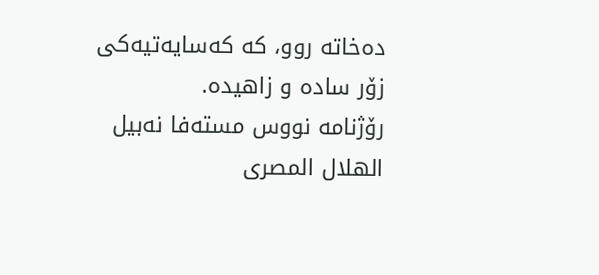دەخاتە روو، کە کەسایەتیەکی زۆر سادە و زاهیدە.
رۆژنامە نووس مستەفا نەبیل الهلال المصری